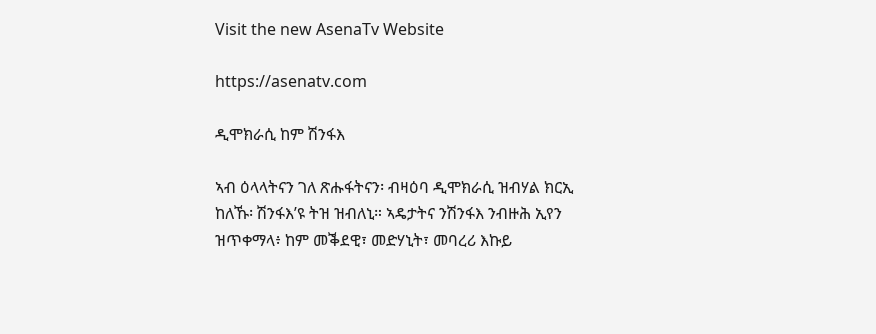Visit the new AsenaTv Website

https://asenatv.com

ዲሞክራሲ ከም ሽንፋእ

ኣብ ዕላላትናን ገለ ጽሑፋትናን፡ ብዛዕባ ዲሞክራሲ ዝብሃል ክርኢ ከለኹ፡ ሽንፋእ’ዩ ትዝ ዝብለኒ። ኣዴታትና ንሽንፋእ ንብዙሕ ኢየን ዝጥቀማላ፥ ከም መቕደዊ፣ መድሃኒት፣ መባረሪ እኩይ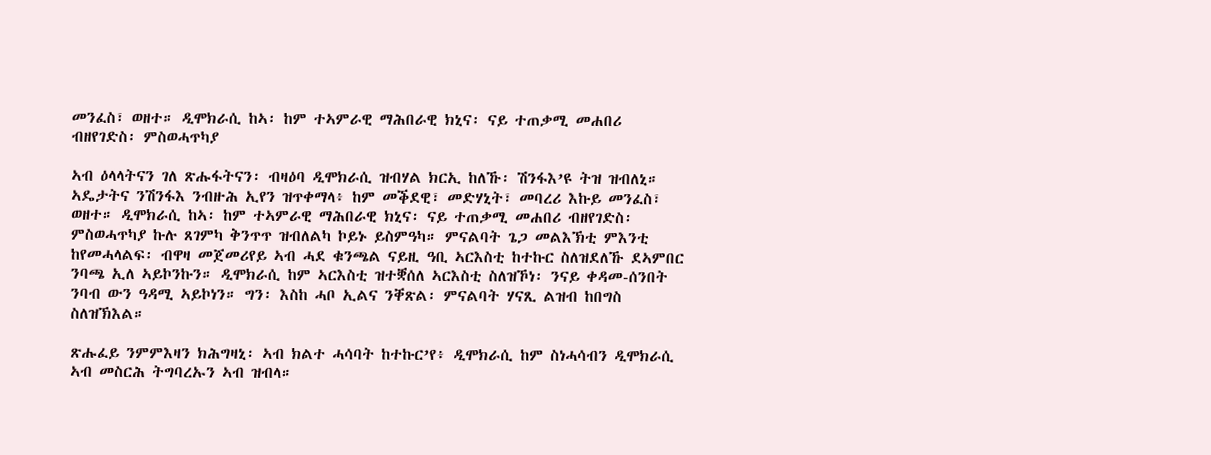መንፈስ፣ ወዘተ። ዲሞክራሲ ከኣ፡ ከም ተኣምራዊ ማሕበራዊ ክኒና፡ ናይ ተጠቃሚ መሐበሪ ብዘየገድስ፡ ምስወሓጥካያ

ኣብ ዕላላትናን ገለ ጽሑፋትናን፡ ብዛዕባ ዲሞክራሲ ዝብሃል ክርኢ ከለኹ፡ ሽንፋእ’ዩ ትዝ ዝብለኒ። ኣዴታትና ንሽንፋእ ንብዙሕ ኢየን ዝጥቀማላ፥ ከም መቕደዊ፣ መድሃኒት፣ መባረሪ እኩይ መንፈስ፣ ወዘተ። ዲሞክራሲ ከኣ፡ ከም ተኣምራዊ ማሕበራዊ ክኒና፡ ናይ ተጠቃሚ መሐበሪ ብዘየገድስ፡ ምስወሓጥካያ ኩሉ ጸገምካ ቅንጥጥ ዝብለልካ ኮይኑ ይስምዓካ። ምናልባት ጌጋ መልእኽቲ ምእንቲ ከየመሓላልፍ፡ ብዋዛ መጀመሪየይ ኣብ ሓደ ቁንጫል ናይዚ ዓቢ ኣርእስቲ ከተኩር ስለዝደለኹ ደኣምበር ንባጫ ኢለ ኣይኮንኩን። ዲሞክራሲ ከም ኣርእስቲ ዝተቛሰለ ኣርእስቲ ስለዝኾነ፡ ንናይ ቀዳመ-ሰንበት ንባብ ውን ዓዳሚ ኣይኮነን። ግን፡ እስከ ሓቦ ኢልና ንቐጽል፡ ምናልባት ሃናጺ ልዝብ ከበግስ ስለዝኽእል።

ጽሑፈይ ንምምእዛን ክሕግዛኒ፡ ኣብ ክልተ ሓሳባት ከተኩር’የ፥ ዲሞክራሲ ከም ስነሓሳብን ዲሞክራሲ ኣብ መስርሕ ትግባረኡን ኣብ ዝብላ።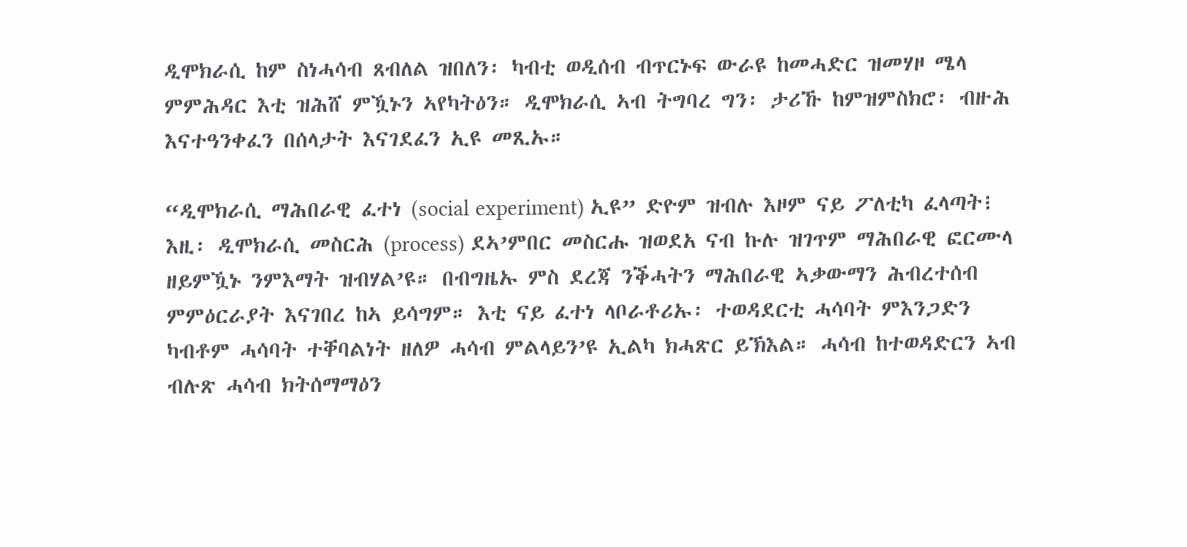ዲሞክራሲ ከም ስነሓሳብ ጸብለል ዝበለን፡ ካብቲ ወዲሰብ ብጥርኑፍ ውራዩ ከመሓድር ዝመሃዞ ሜላ ምምሕዳር እቲ ዝሕሸ ምዃኑን ኣየካትዕን። ዲሞክራሲ ኣብ ትግባረ ግን፡ ታሪኹ ከምዝምስክሮ፡ ብዙሕ እናተዓንቀፈን በሰላታት እናገደፈን ኢዩ መጺኡ።

“ዲሞክራሲ ማሕበራዊ ፈተነ (social experiment) ኢዩ” ድዮም ዝብሉ እዞም ናይ ፖለቲካ ፈላጣት፧ እዚ፡ ዲሞክራሲ መስርሕ (process) ደኣ’ምበር መስርሑ ዝወደአ ናብ ኩሉ ዝገጥም ማሕበራዊ ፎርሙላ ዘይምዃኑ ንምእማት ዝብሃል’ዩ። በብግዜኡ ምስ ደረጃ ንቕሓትን ማሕበራዊ ኣቃውማን ሕብረተሰብ ምምዕርራያት እናገበረ ከኣ ይሳግም። እቲ ናይ ፈተነ ላቦራቶሪኡ፡ ተወዳደርቲ ሓሳባት ምእንጋድን ካብቶም ሓሳባት ተቐባልነት ዘለዎ ሓሳብ ምልላይን’ዩ ኢልካ ክሓጽር ይኽእል። ሓሳብ ከተወዳድርን ኣብ ብሉጽ ሓሳብ ክትሰማማዕን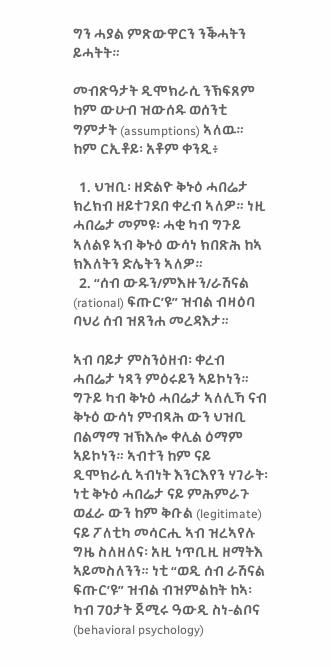ግን ሓያል ምጽውዋርን ንቕሓትን ይሓትት።

መብጽዓታት ዲሞክራሲ ንኽፍጸም ከም ውሁብ ዝውሰዱ ወሰንቲ ግምታት (assumptions) ኣለዉ። ከም ርኢቶይ፡ አቶም ቀንዲ፥

  1. ህዝቢ፡ ዘድልዮ ቅኑዕ ሓበሬታ ክረክብ ዘይተገደበ ቀረብ ኣለዎ። ነዚ ሓበሬታ መምዩ፡ ሓቂ ካብ ግጉይ ኣለልዩ ኣብ ቅኑዕ ውሳነ ክበጽሕ ከኣ ክእለትን ድሌትን ኣለዎ።
  2. “ሰብ ውዱን/ምእዙን/ራሽናል (rational) ፍጡር’ዩ” ዝብል ብዛዕባ ባህሪ ሰብ ዝጸንሐ መረዳእታ።

ኣብ ባይታ ምስንዕዘብ፡ ቀረብ ሓበሬታ ነጻን ምዕሩይን ኣይኮነን። ግጉይ ካብ ቅኑዕ ሓበሬታ ኣለሊኻ ናብ ቅኑዕ ውሳነ ምብጻሕ ውን ህዝቢ በልማማ ዝኽእሎ ቀሊል ዕማም ኣይኮነን። ኣብተን ከም ናይ ዲሞክራሲ ኣብነት እንርእየን ሃገራት፡ ነቲ ቅኑዕ ሓበሬታ ናይ ምሕምራጉ ወፈራ ውን ከም ቅቡል (legitimate) ናይ ፖለቲካ መሳርሒ ኣብ ዝረኣየሉ ግዜ ስለዘለና፡ አዚ ነጥቢዚ ዘማትእ ኣይመስለንን። ነቲ “ወዲ ሰብ ራሽናል ፍጡር’ዩ” ዝብል ብዝምልከት ከኣ፡ ካብ 70ታት ጀሚሩ ዓውዲ ስነ-ልቦና (behavioral psychology)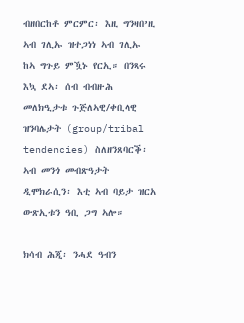ብዘበርከቶ ምርምር፡ እዚ ግንዛበ’ዚ ኣብ ገሊኡ ዝተጋነነ ኣብ ገሊኡ ከኣ ግጉይ ምዃኑ የርኢ። በንጻሩ እኳ ደኣ፡ ሰብ ብብዙሕ መለክዒታቱ ጉጅለኣዊ/ቀቢላዊ ዝንባሌታት (group/tribal tendencies) ስለዘንጸባርቕ፡ ኣብ መንጎ መብጽዓታት ዲሞክራሲን፡ እቲ ኣብ ባይታ ዝርአ ውጽኢቱን ዓቢ ጋግ ኣሎ።

ክሳብ ሕጂ፡ ንሓደ ዓብን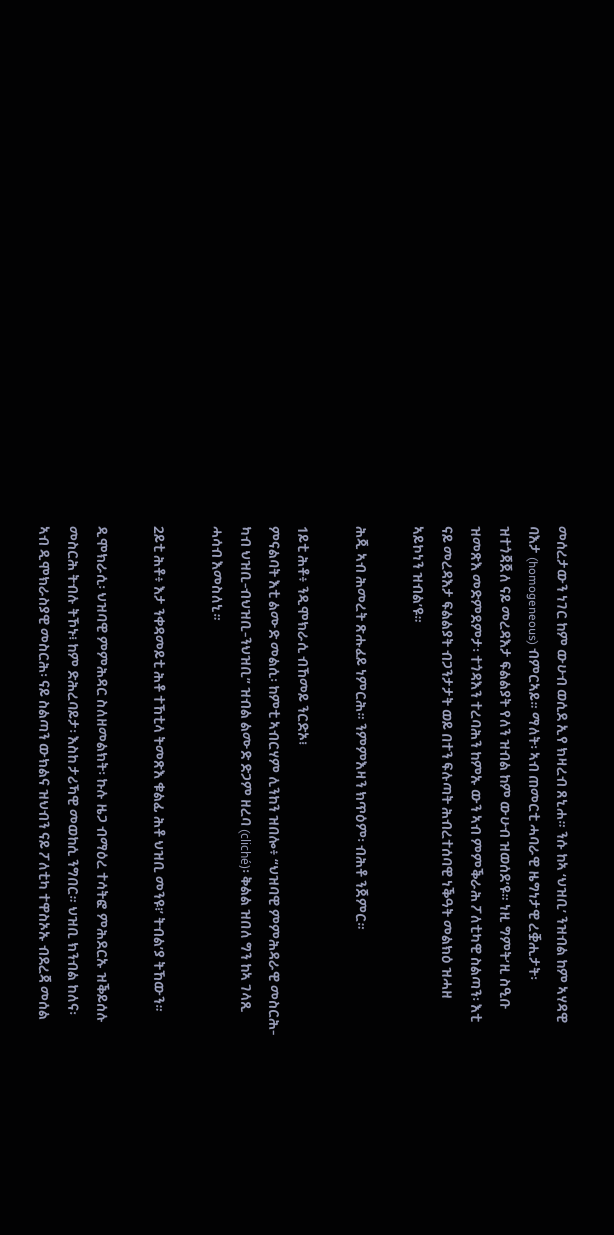መሰረታውን ነገር ከም ውሁብ ወሲደ ኢየ ክዛረብ ጸኒሐ። ንሱ ከኣ ‘ህዝቢ’ ንዝብል ከም ኣሃዳዊ ባእታ (homogeneous) ብምርኣይ። ማለት፡ ኣብ ጠመርቲ ሓባራዊ ዜግነታዊ ረቛሒታት፡ ዝተጎጃጀለ ናይ መረዳእታ ፍልልያት የለን ዝብል ከም ውሁብ ዝወሰደ’ዩ። ነዚ ግምት’ዚ ስዒቡ ዝመጽእ መድምደምታ፡ ተጎዳእን ተረባሕን ከምኡ ውን ኣብ ምምቕራሕ ፖለቲካዊ ስልጣን፡ እቲ ናይ መረዳእታ ፍልልያት ብጋንታታት ወይ በተን ፍሉጣት ሕብረተሰባዊ ነቕዓት መልክዕ ዝሓዘ ኣይኮነን ዝብል’ዩ።

ሕጂ ኣብ ሕመረት ጽሑፈይ ነምርሕ። ንምምእዛን ክጥዕም፡ ብሕቶ ንጀምር።

1ይቲ ሕቶ፥ ንዲሞክራሲ ብኸመይ ንርድኦ፧
ምናልባት እቲ ልሙድ መልሲ፡ ከምቲ ኣብርሃም ሊንከን ዝበሎ፥ “ህዝባዊ ምምሕዳራዊ መስርሕ-ካብ ህዝቢ-ብህዝቢ-ንህዝቢ” ዝብል ልሙድ ድጋም ዘረባ (cliché)፡ ቅልል ዝበለ ግን ከኣ ገላጺ ሓሳብ እመስለኒ።

2ይቲ ሕቶ፥ እታ ንቀዳመይቲ ሕቶ ተኸቲላ ትመጽእ ቁልፊ ሕቶ ህዝቢ መንዩ፧’ ትብል’ያ ትኸውን።

ዲሞክራሲ፡ ህዝባዊ ምምሕዳር ስለዘመልክት፡ ኩሉ ዜጋ ብማዕረ ተሳትፎ ምሕደርኡ ዝቕይሰሉ መስርሕ ትብሉ ትኾኑ፧ ከም ድሕረባይታ፡ እስከ ታሪኻዊ መወከሲ ንግበር። ህዝቢ ክንብል ከለና፡ ኣብ ዲሞክራስያዊ መስርሕ፡ ናይ ስልጣን ውክልና ዝህብን ናይ ፖለቲካ ተዋስኦኡ ብደረጃ መሰል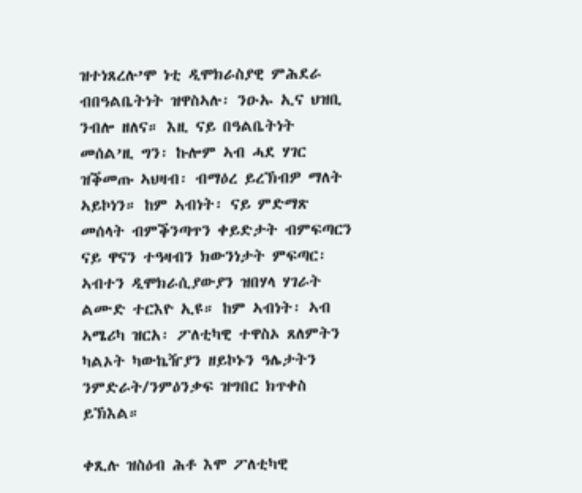ዝተነጸረሉ’ሞ ነቲ ዲሞክራስያዊ ምሕደራ ብበዓልቤትነት ዝዋስኣሉ፡ ንዑኡ ኢና ህዝቢ ንብሎ ዘለና። እዚ ናይ በዓልቤትነት መሰል’ዚ ግን፡ ኩሎም ኣብ ሓደ ሃገር ዝቕመጡ ኣህዛብ፡ ብማዕረ ይረኽብዎ ማለት ኣይኮነን። ከም ኣብነት፡ ናይ ምድማጽ መሰላት ብምቕንጣጥን ቀይድታት ብምፍጣርን ናይ ዋናን ተዓዛብን ክውንነታት ምፍጣር፡ ኣብተን ዲሞክራሲያውያን ዝበሃላ ሃገራት ልሙድ ተርእዮ ኢዩ። ከም ኣብነት፡ ኣብ ኣሜሪካ ዝርአ፡ ፖለቲካዊ ተዋስኦ ጸለምትን ካልኦት ካውኬዥያን ዘይኮኑን ዓሌታትን ንምድራት/ንምዕንቃፍ ዝግበር ክጥቀስ ይኽእል።

ቀጺሉ ዝስዕብ ሕቶ እሞ ፖለቲካዊ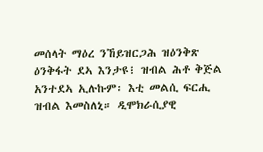መሰላት ማዕረ ንኸይዝርጋሕ ዝዕንቅጽ ዕንቅፋት ደኣ እንታዩ፧ ዝብል ሕቶ ቅጅል አንተደኣ ኢሉኩም፡ እቲ መልሲ ፍርሒ ዝብል እመስለኒ። ዲሞክራሲያዊ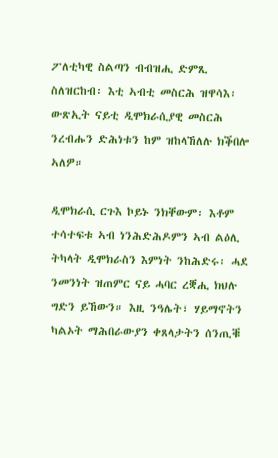ፖለቲካዊ ስልጣን ብብዝሒ ድምጺ ስለዝርከብ፡ እቲ ኣብቲ መስርሕ ዝዋሳእ፡ ውጽኢት ናይቲ ዲሞክራሲያዊ መስርሕ ንረብሑን ድሕነቱን ከም ዝከላኸለሉ ክቕበሎ ኣለዎ።

ዲሞክራሲ ርጉእ ኮይኑ ንክቐውም፡ እቶም ተሳተፍቱ ኣብ ነንሕድሕዶምን ኣብ ልዕሊ ትካላት ዲሞክራስን እምነት ንከሕድሩ፡ ሓደ ንመንነት ዝጠምር ናይ ሓባር ረቛሒ ክህሉ ግድን ይኸውን። እዚ ንዓሌት፣ ሃይማኖትን ካልኦት ማሕበራውያን ቀጸላታትን ሰንጢቑ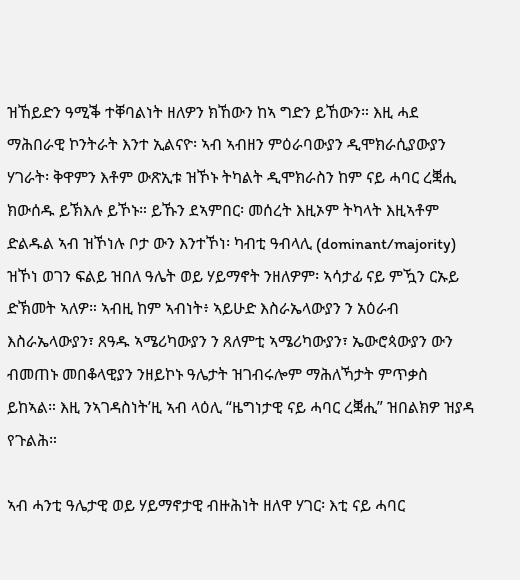ዝኸይድን ዓሚቕ ተቐባልነት ዘለዎን ክኸውን ከኣ ግድን ይኸውን። እዚ ሓደ ማሕበራዊ ኮንትራት እንተ ኢልናዮ፡ ኣብ ኣብዘን ምዕራባውያን ዲሞክራሲያውያን ሃገራት፡ ቅዋምን እቶም ውጽኢቱ ዝኾኑ ትካልት ዲሞክራስን ከም ናይ ሓባር ረቛሒ ክውሰዱ ይኽእሉ ይኾኑ። ይኹን ደኣምበር፡ መሰረት እዚኦም ትካላት እዚኣቶም ድልዱል ኣብ ዝኾነሉ ቦታ ውን እንተኾነ፡ ካብቲ ዓብላሊ (dominant/majority) ዝኾነ ወገን ፍልይ ዝበለ ዓሌት ወይ ሃይማኖት ንዘለዎም፡ ኣሳታፊ ናይ ምዃን ርኡይ ድኽመት ኣለዎ። ኣብዚ ከም ኣብነት፥ ኣይሁድ እስራኤላውያን ን አዕራብ እስራኤላውያን፣ ጸዓዱ ኣሜሪካውያን ን ጸለምቲ ኣሜሪካውያን፣ ኤውሮጳውያን ውን ብመጠኑ መበቆላዊያን ንዘይኮኑ ዓሌታት ዝገብሩሎም ማሕለኻታት ምጥቃስ ይከኣል። እዚ ንኣገዳስነት’ዚ ኣብ ላዕሊ “ዜግነታዊ ናይ ሓባር ረቛሒ” ዝበልክዎ ዝያዳ የጉልሕ።

ኣብ ሓንቲ ዓሌታዊ ወይ ሃይማኖታዊ ብዙሕነት ዘለዋ ሃገር፡ እቲ ናይ ሓባር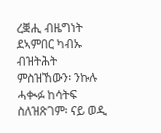ረቛሒ ብዜግነት ደኣምበር ካብኡ ብዝትሕት ምስዝኸውን፡ ንኩሉ ሓቊፉ ከሳትፍ ስለዝጽገም፡ ናይ ወዲ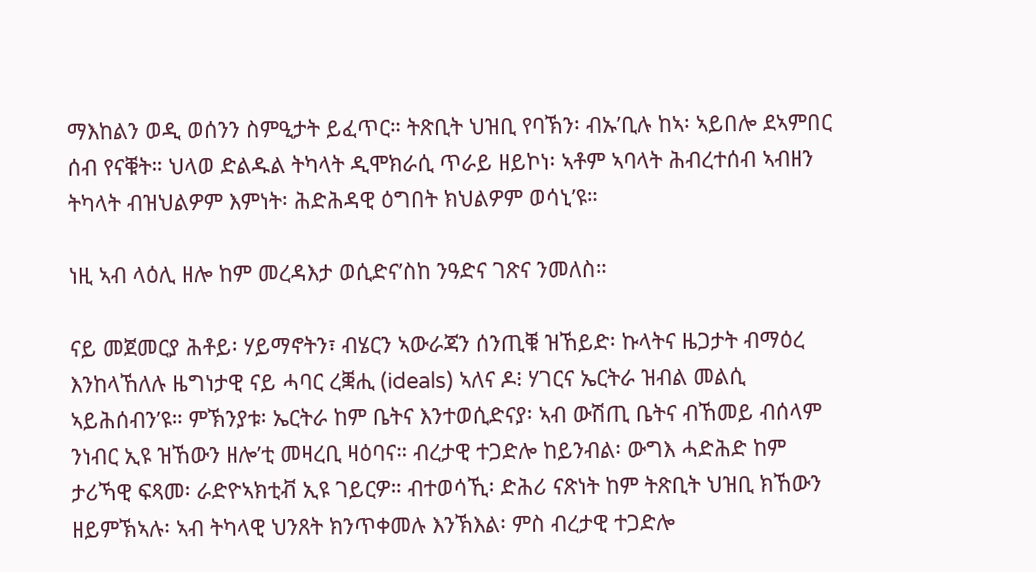ማእከልን ወዲ ወሰንን ስምዒታት ይፈጥር። ትጽቢት ህዝቢ የባኽን፡ ብኡ’ቢሉ ከኣ፡ ኣይበሎ ደኣምበር ሰብ የናቑት። ህላወ ድልዱል ትካላት ዲሞክራሲ ጥራይ ዘይኮነ፡ ኣቶም ኣባላት ሕብረተሰብ ኣብዘን ትካላት ብዝህልዎም እምነት፡ ሕድሕዳዊ ዕግበት ክህልዎም ወሳኒ’ዩ።

ነዚ ኣብ ላዕሊ ዘሎ ከም መረዳእታ ወሲድና’ስከ ንዓድና ገጽና ንመለስ።

ናይ መጀመርያ ሕቶይ፡ ሃይማኖትን፣ ብሄርን ኣውራጃን ሰንጢቑ ዝኸይድ፡ ኩላትና ዜጋታት ብማዕረ እንከላኸለሉ ዜግነታዊ ናይ ሓባር ረቛሒ (ideals) ኣለና ዶ፧ ሃገርና ኤርትራ ዝብል መልሲ ኣይሕሰብን’ዩ። ምኽንያቱ፡ ኤርትራ ከም ቤትና እንተወሲድናያ፡ ኣብ ውሽጢ ቤትና ብኸመይ ብሰላም ንነብር ኢዩ ዝኸውን ዘሎ’ቲ መዛረቢ ዛዕባና። ብረታዊ ተጋድሎ ከይንብል፡ ውግእ ሓድሕድ ከም ታሪኻዊ ፍጻመ፡ ራድዮኣክቲቭ ኢዩ ገይርዎ። ብተወሳኺ፡ ድሕሪ ናጽነት ከም ትጽቢት ህዝቢ ክኸውን ዘይምኽኣሉ፡ ኣብ ትካላዊ ህንጸት ክንጥቀመሉ እንኽእል፡ ምስ ብረታዊ ተጋድሎ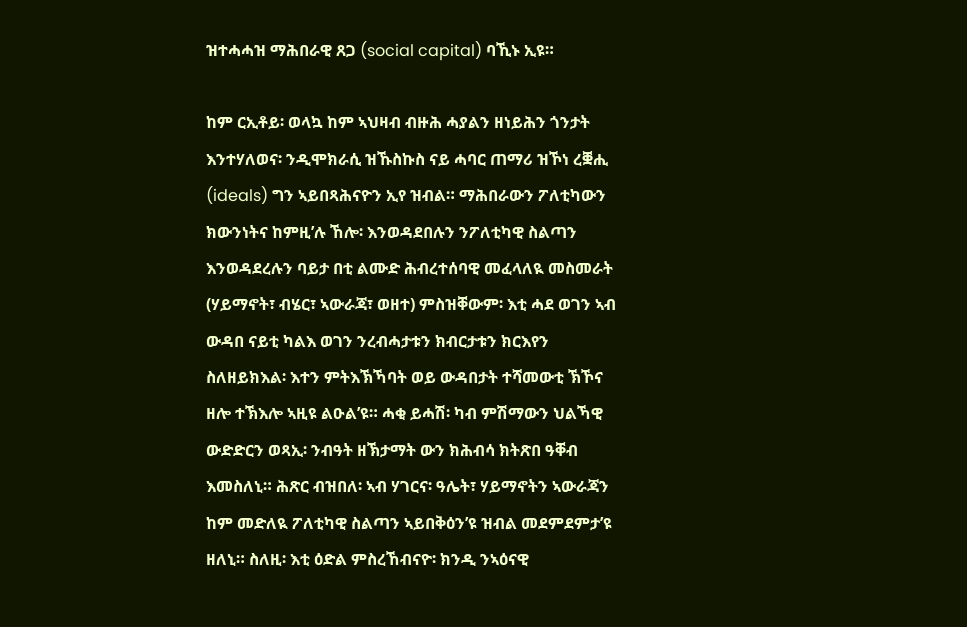ዝተሓሓዝ ማሕበራዊ ጸጋ (social capital) ባኺኑ ኢዩ።

ከም ርኢቶይ፡ ወላኳ ከም ኣህዛብ ብዙሕ ሓያልን ዘነይሕን ጎንታት እንተሃለወና፡ ንዲሞክራሲ ዝኹስኩስ ናይ ሓባር ጠማሪ ዝኾነ ረቛሒ (ideals) ግን ኣይበጻሕናዮን ኢየ ዝብል። ማሕበራውን ፖለቲካውን ክውንነትና ከምዚ’ሉ ኸሎ፡ እንወዳደበሉን ንፖለቲካዊ ስልጣን እንወዳደረሉን ባይታ በቲ ልሙድ ሕብረተሰባዊ መፈላለዪ መስመራት (ሃይማኖት፣ ብሄር፣ ኣውራጃ፣ ወዘተ) ምስዝቐውም፡ እቲ ሓደ ወገን ኣብ ውዳበ ናይቲ ካልእ ወገን ንረብሓታቱን ክብርታቱን ክርእየን ስለዘይክእል፡ እተን ምትእኽኻባት ወይ ውዳበታት ተሻመውቲ ኽኾና ዘሎ ተኽእሎ ኣዚዩ ልዑል’ዩ። ሓቂ ይሓሽ፡ ካብ ምሽማውን ህልኻዊ ውድድርን ወጻኢ፡ ንብዓት ዘኽታማት ውን ክሕብሳ ክትጽበ ዓቐብ እመስለኒ። ሕጽር ብዝበለ፡ ኣብ ሃገርና፡ ዓሌት፣ ሃይማኖትን ኣውራጃን ከም መድለዪ ፖለቲካዊ ስልጣን ኣይበቅዕን’ዩ ዝብል መደምደምታ’ዩ ዘለኒ። ስለዚ፡ እቲ ዕድል ምስረኸብናዮ፡ ክንዲ ንኣዕናዊ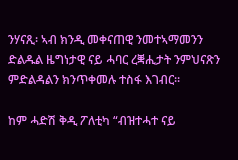ንሃናጺ፡ ኣብ ክንዲ መቀናጠዊ ንመተኣማመንን ድልዱል ዜግነታዊ ናይ ሓባር ረቛሒታት ንምህናጽን ምድልዳልን ክንጥቀመሉ ተስፋ እገብር።

ከም ሓድሽ ቅዲ ፖለቲካ “ብዝተሓተ ናይ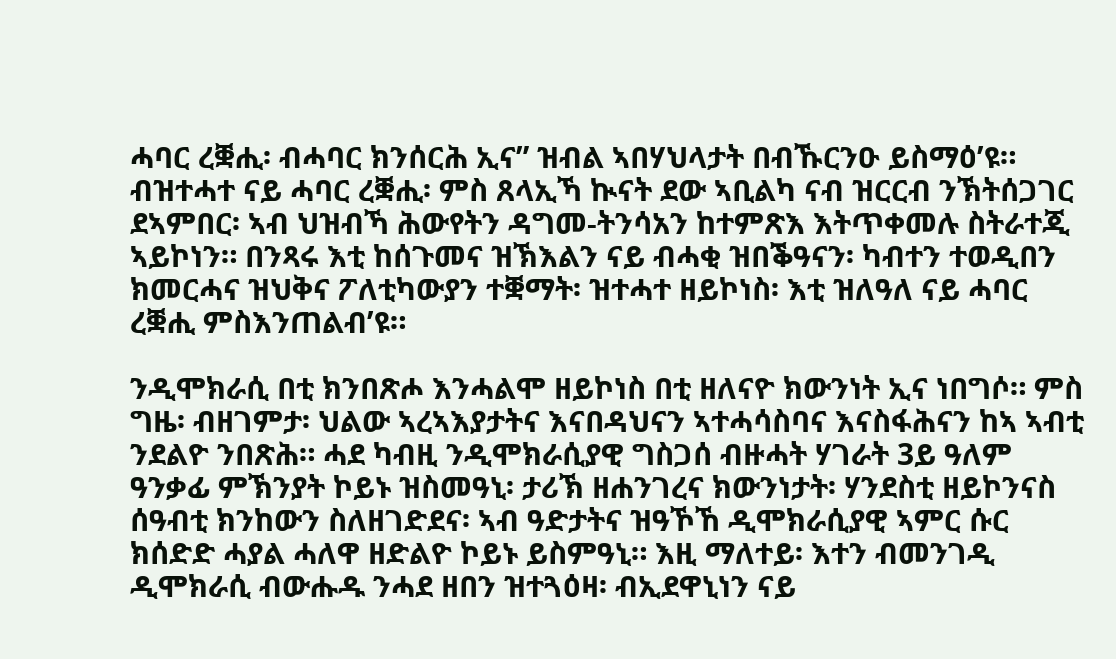ሓባር ረቛሒ፡ ብሓባር ክንሰርሕ ኢና” ዝብል ኣበሃህላታት በብኹርንዑ ይስማዕ’ዩ። ብዝተሓተ ናይ ሓባር ረቛሒ፡ ምስ ጸላኢኻ ኲናት ደው ኣቢልካ ናብ ዝርርብ ንኽትሰጋገር ደኣምበር፡ ኣብ ህዝብኻ ሕውየትን ዳግመ-ትንሳአን ከተምጽእ እትጥቀመሉ ስትራተጂ ኣይኮነን። በንጻሩ እቲ ከሰጉመና ዝኽእልን ናይ ብሓቂ ዝበቕዓናን፡ ካብተን ተወዲበን ክመርሓና ዝህቅና ፖለቲካውያን ተቛማት፡ ዝተሓተ ዘይኮነስ፡ እቲ ዝለዓለ ናይ ሓባር ረቛሒ ምስእንጠልብ’ዩ።

ንዲሞክራሲ በቲ ክንበጽሖ እንሓልሞ ዘይኮነስ በቲ ዘለናዮ ክውንነት ኢና ነበግሶ። ምስ ግዜ፡ ብዘገምታ፡ ህልው ኣረኣእያታትና እናበዳህናን ኣተሓሳስባና እናስፋሕናን ከኣ ኣብቲ ንደልዮ ንበጽሕ። ሓደ ካብዚ ንዲሞክራሲያዊ ግስጋሰ ብዙሓት ሃገራት 3ይ ዓለም ዓንቃፊ ምኽንያት ኮይኑ ዝስመዓኒ፡ ታሪኽ ዘሐንገረና ክውንነታት፡ ሃንደስቲ ዘይኮንናስ ሰዓብቲ ክንከውን ስለዘገድደና፡ ኣብ ዓድታትና ዝዓኾኸ ዲሞክራሲያዊ ኣምር ሱር ክሰድድ ሓያል ሓለዋ ዘድልዮ ኮይኑ ይስምዓኒ። እዚ ማለተይ፡ እተን ብመንገዲ ዲሞክራሲ ብውሑዱ ንሓደ ዘበን ዝተጓዕዛ፡ ብኢደዋኒነን ናይ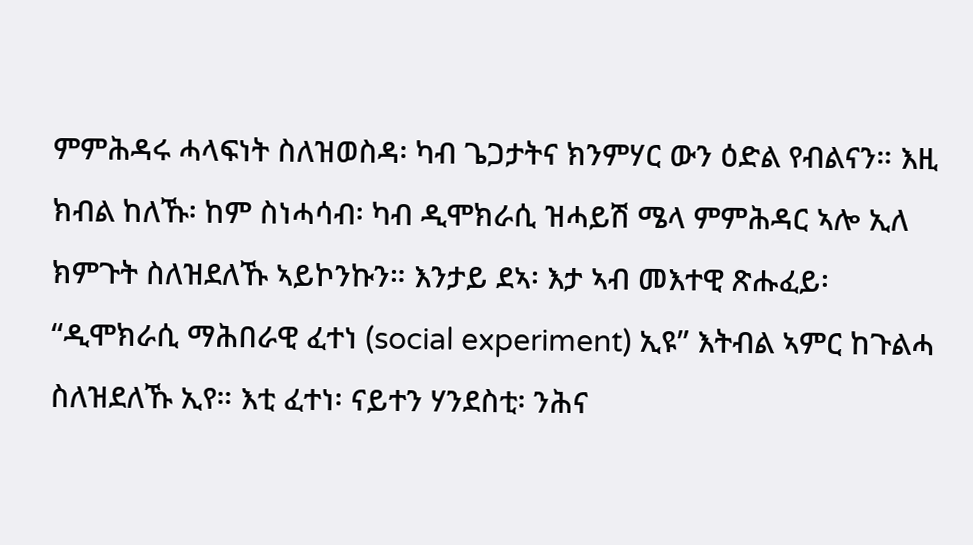ምምሕዳሩ ሓላፍነት ስለዝወስዳ፡ ካብ ጌጋታትና ክንምሃር ውን ዕድል የብልናን። እዚ ክብል ከለኹ፡ ከም ስነሓሳብ፡ ካብ ዲሞክራሲ ዝሓይሽ ሜላ ምምሕዳር ኣሎ ኢለ ክምጉት ስለዝደለኹ ኣይኮንኩን። እንታይ ደኣ፡ እታ ኣብ መእተዊ ጽሑፈይ፡ “ዲሞክራሲ ማሕበራዊ ፈተነ (social experiment) ኢዩ” እትብል ኣምር ከጉልሓ ስለዝደለኹ ኢየ። እቲ ፈተነ፡ ናይተን ሃንደስቲ፡ ንሕና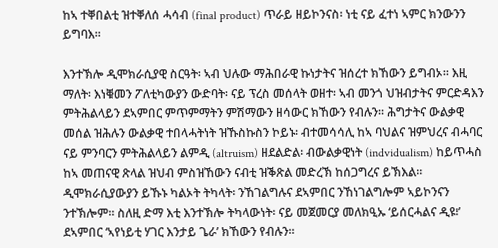ከኣ ተቐበልቲ ዝተቐለሰ ሓሳብ (final product) ጥራይ ዘይኮንናስ፡ ነቲ ናይ ፈተነ ኣምር ክንውንን ይግባእ።

እንተኽሎ ዲሞክራሲያዊ ስርዓት፡ ኣብ ህሉው ማሕበራዊ ኩነታትና ዝሰረተ ክኸውን ይግብኦ። እዚ ማለት፡ እነቑመን ፖለቲካውያን ውድባት፡ ናይ ፕረስ መሰላት ወዘተ፡ ኣብ መንጎ ህዝብታትና ምርድዳእን ምትሕልላይን ደኣምበር ምጥምማትን ምሽማውን ዘሳውር ክኸውን የብሉን። ሕግታትና ውልቃዊ መሰል ዝሕሉን ውልቃዊ ተበላሓትነት ዝኹስኩስን ኮይኑ፡ ብተመሳሳሊ ከኣ ባህልና ዝምህረና ብሓባር ናይ ምንባርን ምትሕልላይን ልምዲ (altruism) ዘደልድል፡ ብውልቃዊነት (indvidualism) ከይጥሓስ ከኣ መጠናዊ ጽላል ዝህብ ምስዝኸውን ናብቲ ዝቕጽል መድረኽ ከሰጋግረና ይኽእል። ዲሞክራሲያውያን ይኹኑ ካልኦት ትካላት፡ ንኸገልግሉና ደኣምበር ንኸነገልግሎም ኣይኮንናን ንተኽሎም። ስለዚ ድማ እቲ እንተኽሎ ትካላውነት፡ ናይ መጀመርያ መለክዒኡ ‘ይሰርሓልና ዲዩ፧’ ደኣምበር ‘ኣየነይቲ ሃገር እንታይ ጌራ’ ክኸውን የብሉን።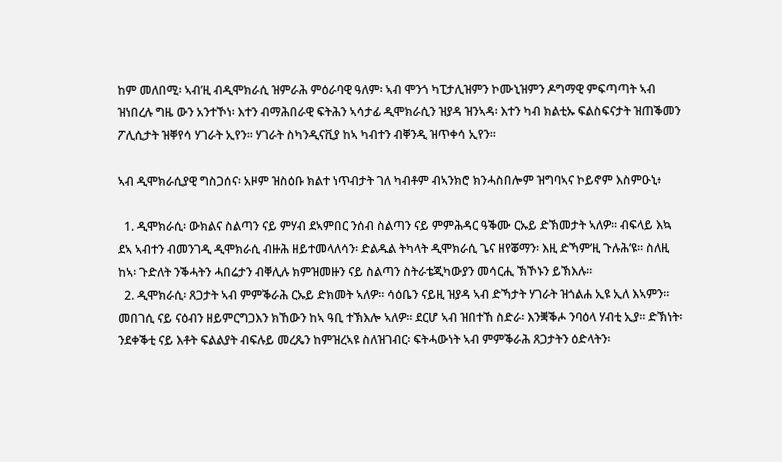ከም መለበሚ፡ ኣብ’ዚ ብዲሞክራሲ ዝምራሕ ምዕራባዊ ዓለም፡ ኣብ ሞንጎ ካፒታሊዝምን ኮሙኒዝምን ዶግማዊ ምፍጣጣት ኣብ ዝነበረሉ ግዜ ውን አንተኾነ፡ እተን ብማሕበራዊ ፍትሕን ኣሳታፊ ዲሞክራሲን ዝያዳ ዝንኣዳ፡ እተን ካብ ክልቲኡ ፍልስፍናታት ዝጠቕመን ፖሊሲታት ዝቐየሳ ሃገራት ኢየን። ሃገራት ስካንዲናቪያ ከኣ ካብተን ብቐንዲ ዝጥቀሳ ኢየን።

ኣብ ዲሞክራሲያዊ ግስጋሰና፡ አዞም ዝስዕቡ ክልተ ነጥብታት ገለ ካብቶም ብኣንክሮ ክንሓስበሎም ዝግባኣና ኮይኖም እስምዑኒ፥

  1. ዲሞክራሲ፡ ውክልና ስልጣን ናይ ምሃብ ደኣምበር ንሰብ ስልጣን ናይ ምምሕዳር ዓቕሙ ርኡይ ድኽመታት ኣለዎ። ብፍላይ እኳ ደኣ ኣብተን ብመንገዲ ዲሞክራሲ ብዙሕ ዘይተመላለሳን፡ ድልዱል ትካላት ዲሞክራሲ ጌና ዘየቖማን፡ እዚ ድኻም’ዚ ጉሉሕ’ዩ። ስለዚ ከኣ፡ ጉድለት ንቕሓትን ሓበሬታን ብቐሊሉ ክምዝመዙን ናይ ስልጣን ስትራቴጂካውያን መሳርሒ ኽኾኑን ይኽእሉ።
  2. ዲሞክራሲ፡ ጸጋታት ኣብ ምምቕራሕ ርኡይ ድክመት ኣለዎ። ሳዕቤን ናይዚ ዝያዳ ኣብ ድኻታት ሃገራት ዝጎልሐ ኢዩ ኢለ እኣምን። መበገሲ ናይ ናዕብን ዘይምርግጋእን ክኸውን ከኣ ዓቢ ተኽእሎ ኣለዎ። ደርሆ ኣብ ዝበተኸ ስድራ፡ እንቛቕሖ ንባዕላ ሃብቲ ኢያ። ድኽነት፡ ንደቀቕቲ ናይ እቶት ፍልልያት ብፍሉይ መረጼን ከምዝረኣዩ ስለዝገብር፡ ፍትሓውነት ኣብ ምምቕራሕ ጸጋታትን ዕድላትን፡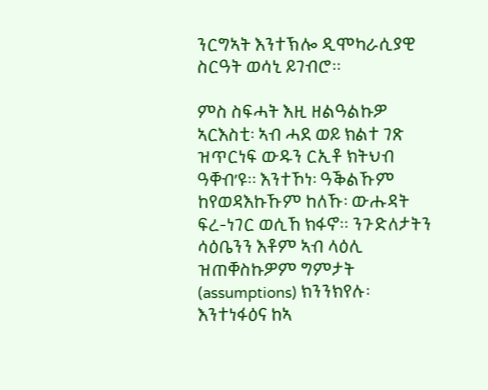ንርግኣት እንተኽሎ ዲሞካራሲያዊ ስርዓት ወሳኒ ይገብሮ።

ምስ ስፍሓት እዚ ዘልዓልኩዎ ኣርእስቲ፡ ኣብ ሓደ ወይ ክልተ ገጽ ዝጥርነፍ ውዱን ርኢቶ ክትህብ ዓቐብ’ዩ። እንተኾነ፡ ዓቕልኹም ከየወዳእኩኹም ከለኹ፡ ውሑዳት ፍረ-ነገር ወሲኸ ክፋኖ። ንጉድለታትን ሳዕቤንን እቶም ኣብ ላዕሊ ዝጠቐስኩዎም ግምታት (assumptions) ክንንክየሉ፡ እንተነፋዕና ከኣ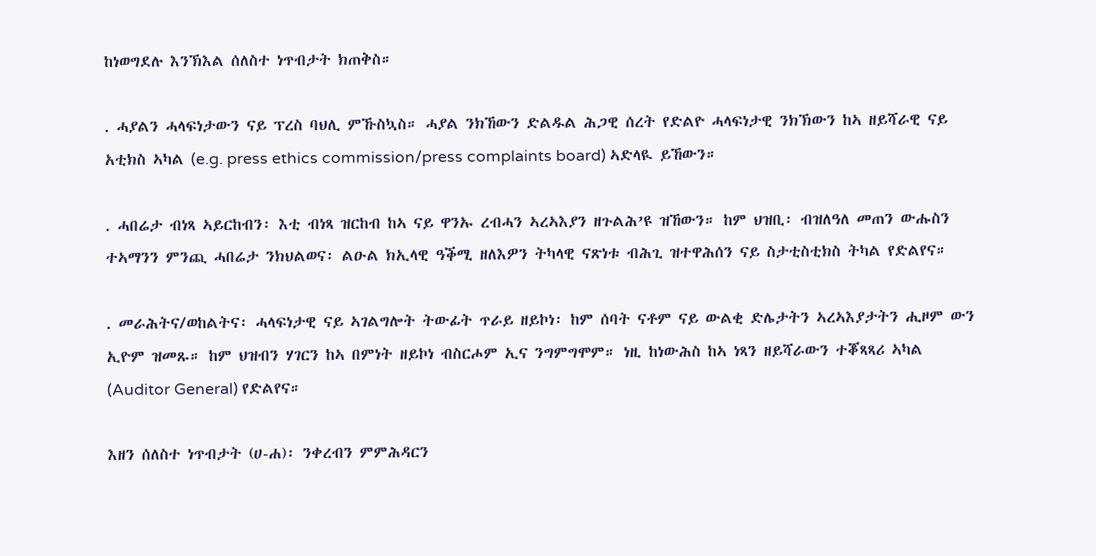ከነወግደሉ እንኽእል ሰለስተ ነጥብታት ክጠቅስ።

. ሓያልን ሓላፍነታውን ናይ ፕረስ ባህሊ ምኹስኳስ። ሓያል ንክኸውን ድልዱል ሕጋዊ ሰረት የድልዮ ሓላፍነታዊ ንክኽውን ከኣ ዘይሻራዊ ናይ አቲክስ ኣካል (e.g. press ethics commission/press complaints board) ኣድላዪ ይኸውን።

. ሓበሬታ ብነጻ ኣይርከብን፡ እቲ ብነጻ ዝርከብ ከኣ ናይ ዋንኡ ረብሓን ኣረኣእያን ዘጉልሕ’ዩ ዝኸውን። ከም ህዝቢ፡ ብዝለዓለ መጠን ውሑስን ተኣማንን ምንጪ ሓበሬታ ንክህልወና፡ ልዑል ክኢላዊ ዓቕሚ ዘለእዎን ትካላዊ ናጽነቱ ብሕጊ ዝተዋሕሰን ናይ ስታቲስቲክስ ትካል የድልየና።

. መራሕትና/ወከልትና፡ ሓላፍነታዊ ናይ ኣገልግሎት ትውፊት ጥራይ ዘይኮነ፡ ከም ሰባት ናቶም ናይ ውልቂ ድሌታትን ኣረኣእያታትን ሒዞም ውን ኢዮም ዝመጹ። ከም ህዝብን ሃገርን ከኣ በምነት ዘይኮነ ብስርሖም ኢና ንግምግሞም። ነዚ ከነውሕስ ከኣ ነጻን ዘይሻራውን ተቖጻጻሪ ኣካል (Auditor General) የድልየና።

እዘን ሰለስተ ነጥብታት (ሀ-ሐ)፡ ንቀረብን ምምሕዳርን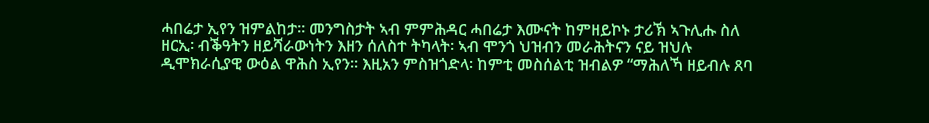ሓበሬታ ኢየን ዝምልከታ። መንግስታት ኣብ ምምሕዳር ሓበሬታ እሙናት ከምዘይኮኑ ታሪኽ ኣጉሊሑ ስለ ዘርኢ፡ ብቕዓትን ዘይሻራውነትን እዘን ሰለስተ ትካላት፡ ኣብ ሞንጎ ህዝብን መራሕትናን ናይ ዝህሉ ዲሞክራሲያዊ ውዕል ዋሕስ ኢየን። እዚአን ምስዝጎድላ፡ ከምቲ መስሰልቲ ዝብልዎ “ማሕለኻ ዘይብሉ ጸባ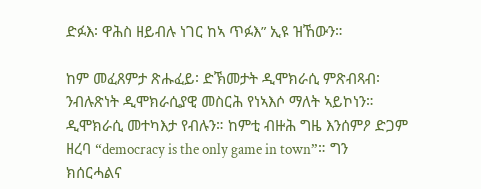ድፉእ፡ ዋሕስ ዘይብሉ ነገር ከኣ ጥፉእ” ኢዩ ዝኸውን።

ከም መፈጸምታ ጽሑፈይ፡ ድኽመታት ዲሞክራሲ ምጽብጻብ፡ ንብሉጽነት ዲሞክራሲያዊ መስርሕ የነኣእሶ ማለት ኣይኮነን። ዲሞክራሲ መተካእታ የብሉን። ከምቲ ብዙሕ ግዜ እንሰምዖ ድጋም ዘረባ “democracy is the only game in town”። ግን ክሰርሓልና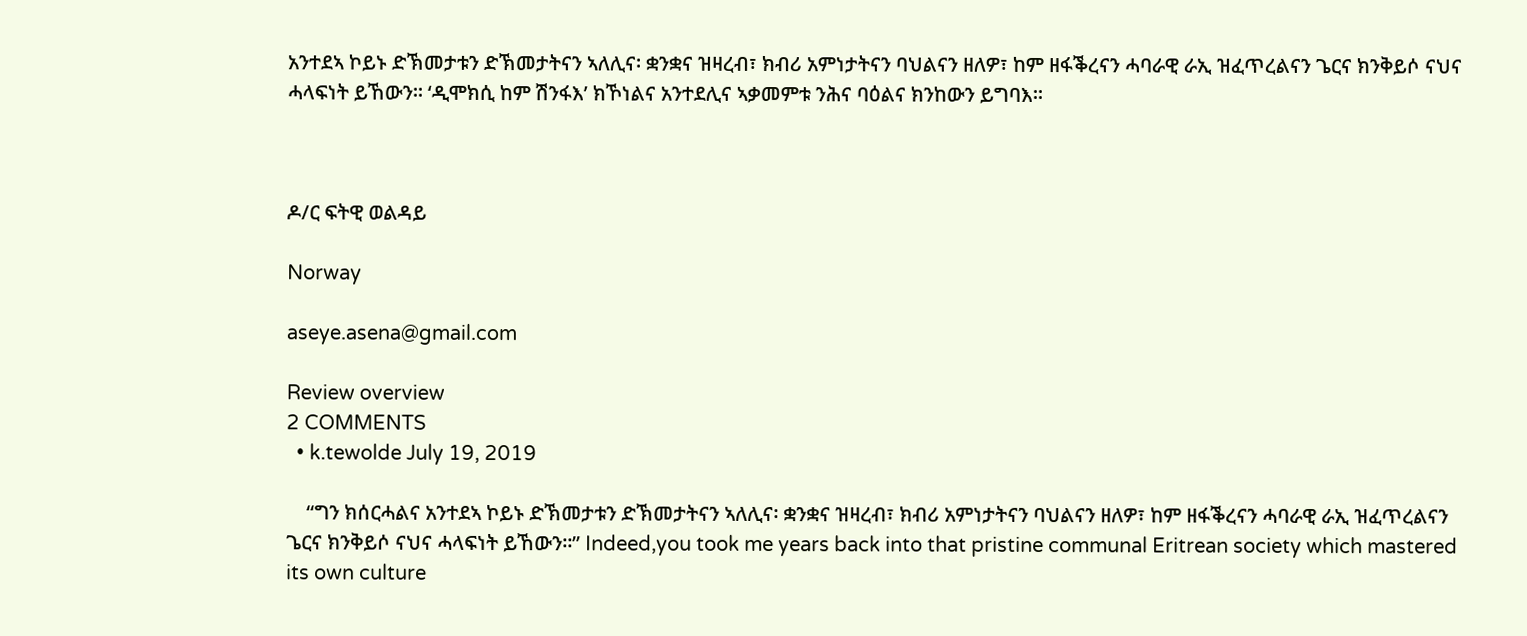አንተደኣ ኮይኑ ድኽመታቱን ድኽመታትናን ኣለሊና፡ ቋንቋና ዝዛረብ፣ ክብሪ አምነታትናን ባህልናን ዘለዎ፣ ከም ዘፋቕረናን ሓባራዊ ራኢ ዝፈጥረልናን ጌርና ክንቅይሶ ናህና ሓላፍነት ይኸውን። ‘ዲሞክሲ ከም ሽንፋእ’ ክኾነልና አንተደሊና ኣቃመምቱ ንሕና ባዕልና ክንከውን ይግባእ።



ዶ/ር ፍትዊ ወልዳይ

Norway

aseye.asena@gmail.com

Review overview
2 COMMENTS
  • k.tewolde July 19, 2019

    “ግን ክሰርሓልና አንተደኣ ኮይኑ ድኽመታቱን ድኽመታትናን ኣለሊና፡ ቋንቋና ዝዛረብ፣ ክብሪ አምነታትናን ባህልናን ዘለዎ፣ ከም ዘፋቕረናን ሓባራዊ ራኢ ዝፈጥረልናን ጌርና ክንቅይሶ ናህና ሓላፍነት ይኸውን።” Indeed,you took me years back into that pristine communal Eritrean society which mastered its own culture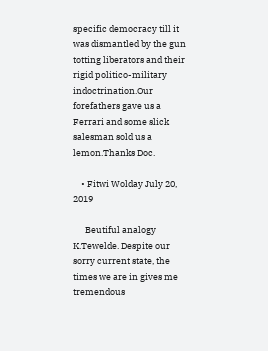specific democracy till it was dismantled by the gun totting liberators and their rigid politico-military indoctrination.Our forefathers gave us a Ferrari and some slick salesman sold us a lemon.Thanks Doc.

    • Fitwi Wolday July 20, 2019

      Beutiful analogy K.Tewelde. Despite our sorry current state, the times we are in gives me tremendous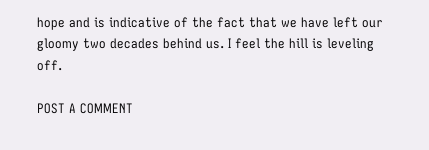hope and is indicative of the fact that we have left our gloomy two decades behind us. I feel the hill is leveling off.

POST A COMMENT